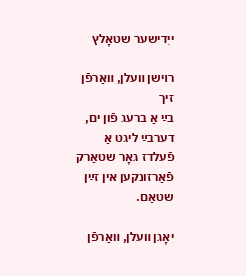ייִדישער שטאָלץ

רױשן װעלן, װאַרפֿן זיך
בײַ אַ ברעג פֿון ים,
דערבײַ ליגט אַ פֿעלדז גאָר שטאַרק
פֿאַרזונקען אין זײַן שטאַם.

יאָגן װעלן, װאַרפֿן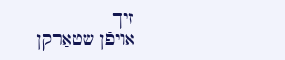זיך
אױפֿן שטאַרקן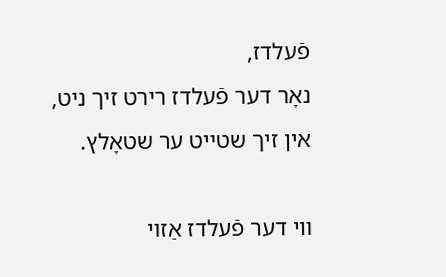פֿעלדז,
נאָר דער פֿעלדז רירט זיך ניט,
אין זיך שטײט ער שטאָלץ.

װי דער פֿעלדז אַזױ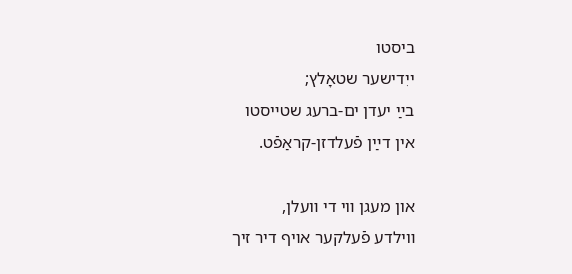ביסטו
ייִדישער שטאָלץ;
בײַ יעדן ים-ברעג שטײסטו
אין דײַן פֿעלדזן-קראַפֿט.

און מעגן װי די װעלן,
װילדע פֿעלקער אױף דיר זיך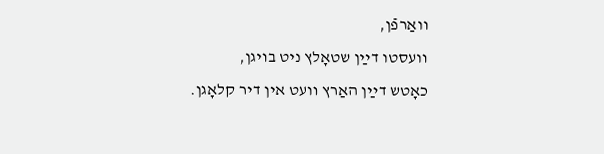װאַרפֿן,
װעסטו דײַן שטאָלץ ניט בױגן,
כאָטש דײַן האַרץ װעט אין דיר קלאָגן.